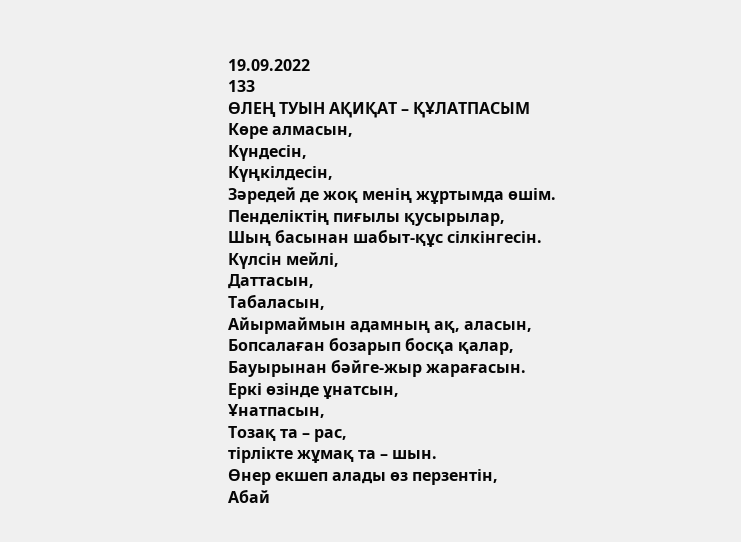19.09.2022
133
ӨЛЕҢ ТУЫН АҚИҚАТ – ҚҰЛАТПАСЫМ
Көре алмасын,
Күндесін,
Күңкілдесін,
Зәредей де жоқ менің жұртымда өшім.
Пенделіктің пиғылы қусырылар,
Шың басынан шабыт-құс сілкінгесін.
Күлсін мейлі,
Даттасын,
Табаласын,
Айырмаймын адамның ақ, аласын,
Бопсалаған бозарып босқа қалар,
Бауырынан бәйге-жыр жарағасын.
Еркі өзінде ұнатсын,
Ұнатпасын,
Тозақ та – рас,
тірлікте жұмақ та – шын.
Өнер екшеп алады өз перзентін,
Абай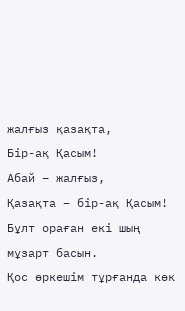жалғыз қазақта,
Бір-ақ Қасым!
Абай – жалғыз,
Қазақта – бір-ақ Қасым!
Бұлт ораған екі шың мұзарт басын.
Қос өркешім тұрғанда көк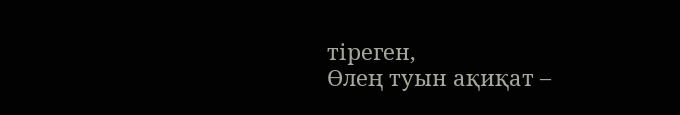тіреген,
Өлең туын ақиқат –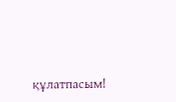құлатпасым!